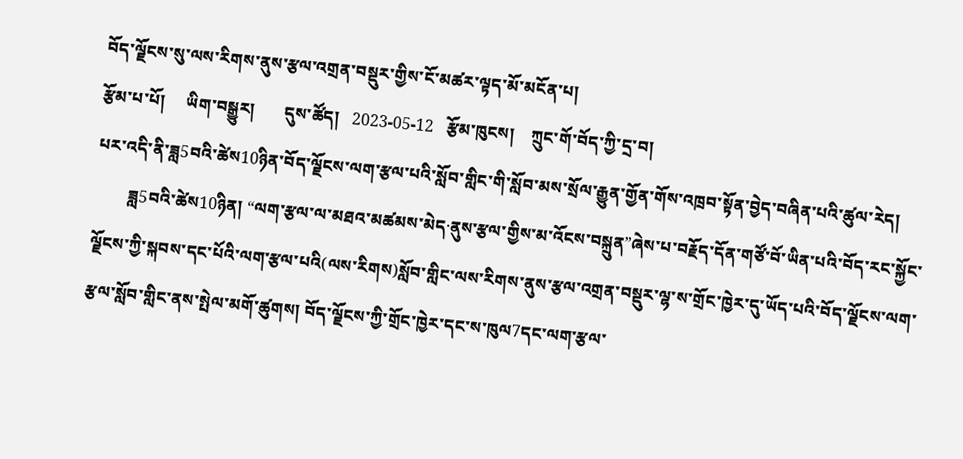བོད་ལྗོངས་སུ་ལས་རིགས་ནུས་རྩལ་འགྲན་བསྡུར་གྱིས་ངོ་མཚར་ལྟད་མོ་མངོན་པ།
རྩོམ་པ་པོ།     ཡིག་བསྒྱུར།       དུས་ཚོད།   2023-05-12   རྩོམ་ཁུངས།    ཀྲུང་གོ་བོད་ཀྱི་དྲ་བ།
པར་འདི་ནི་ཟླ5བའི་ཚེས10ཉིན་བོད་ལྗོངས་ལག་རྩལ་པའི་སློབ་གླིང་གི་སློབ་མས་སྲོལ་རྒྱུན་གྱོན་གོས་འཁྲབ་སྟོན་བྱེད་བཞིན་པའི་ཚུལ་རེད།
        ཟླ5བའི་ཚེས10ཉིན། “ལག་རྩལ་ལ་མཐའ་མཚམས་མེད·ནུས་རྩལ་གྱིས་མ་འོངས་བསྐྲུན”ཞེས་པ་བརྗོད་དོན་གཙོ་བོ་ཡིན་པའི་བོད་རང་སྐྱོང་ལྗོངས་ཀྱི་སྐབས་དང་པོའི་ལག་རྩལ་པའི(ལས་རིགས)སློབ་གླིང་ལས་རིགས་ནུས་རྩལ་འགྲན་བསྡུར་ལྷ་ས་གྲོང་ཁྱེར་དུ་ཡོད་པའི་བོད་ལྗོངས་ལག་རྩལ་སློབ་གླིང་ནས་སྤེལ་མགོ་ཚུགས། བོད་ལྗོངས་ཀྱི་གྲོང་ཁྱེར་དང་ས་ཁུལ7དང་ལག་རྩལ་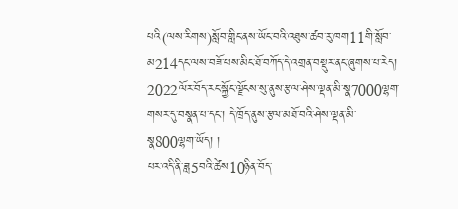པའི(ལས་རིགས)སློབ་གླིང་ནས་ཡོང་བའི་འཐུས་ཚབ་རུ་ཁག11གི་སློབ་མ214དང་ལས་བཟོ་པས་མིང་ཐོ་བཀོད་དེ་འགྲན་བསྡུར་ནང་ཞུགས་པ་རེད། 2022ལོར་བོད་རང་སྐྱོང་ལྗོངས་སུ་ནུས་རྩལ་ཤེས་ལྡན་མི་སྣ7000ལྷག་གསར་དུ་བསྣན་པ་དང་། དེ་ཁྲོད་ནུས་རྩལ་མཐོ་བའི་ཤེས་ལྡན་མི་སྣ800ལྷག་ཡོད། །
པར་འདི་ནི་ཟླ5བའི་ཚེས10ཉིན་བོད་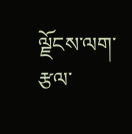ལྗོངས་ལག་རྩལ་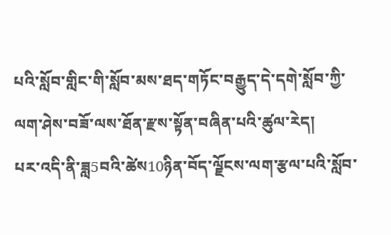པའི་སློབ་གླིང་གི་སློབ་མས་ཐད་གཏོང་བརྒྱུད་དེ་དགེ་སློབ་ཀྱི་ལག་ཤེས་བཟོ་ལས་ཐོན་རྫས་སྟོན་བཞིན་པའི་ཚུལ་རེད།
པར་འདི་ནི་ཟླ5བའི་ཚེས10ཉིན་བོད་ལྗོངས་ལག་རྩལ་པའི་སློབ་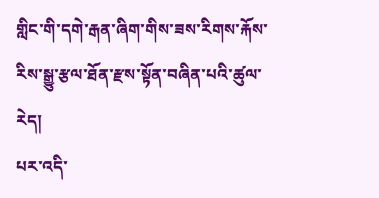གླིང་གི་དགེ་རྒན་ཞིག་གིས་ཟས་རིགས་རྐོས་རིས་སྒྱུ་རྩལ་ཐོན་རྫས་སྟོན་བཞིན་པའི་ཚུལ་རེད།
པར་འདི་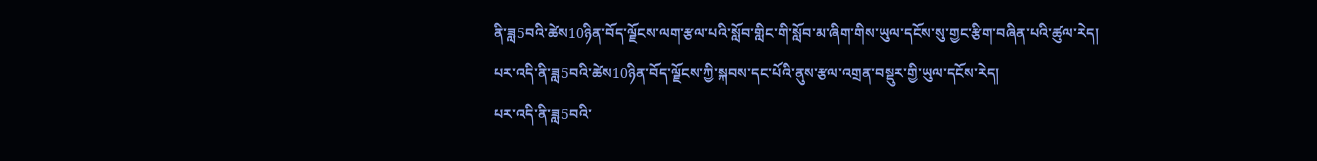ནི་ཟླ5བའི་ཚེས10ཉིན་བོད་ལྗོངས་ལག་རྩལ་པའི་སློབ་གླིང་གི་སློབ་མ་ཞིག་གིས་ཡུལ་དངོས་སུ་གྱང་རྩིག་བཞིན་པའི་ཚུལ་རེད།
པར་འདི་ནི་ཟླ5བའི་ཚེས10ཉིན་བོད་ལྗོངས་ཀྱི་སྐབས་དང་པོའི་ནུས་རྩལ་འགྲན་བསྡུར་གྱི་ཡུལ་དངོས་རེད།
པར་འདི་ནི་ཟླ5བའི་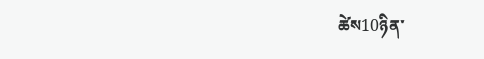ཚེས10ཉིན་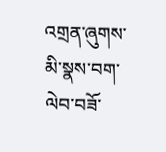འགྲན་ཞུགས་མི་སྣས་བག་ལེབ་བཟོ་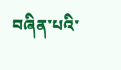བཞིན་པའི་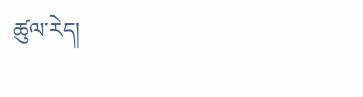ཚུལ་རེད།